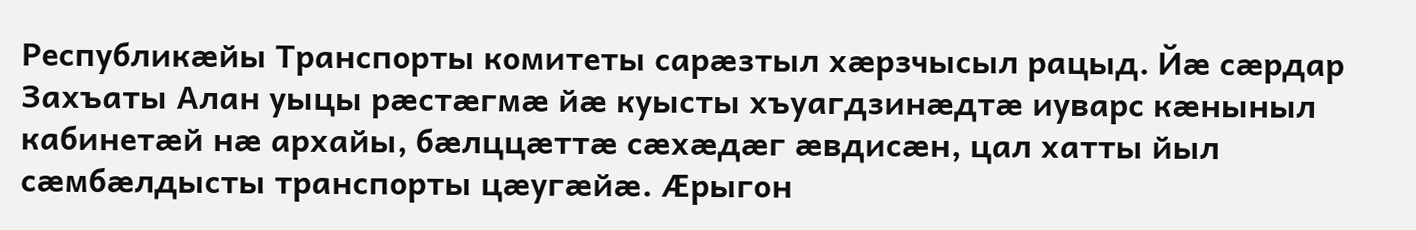Республикæйы Транспорты комитеты сарæзтыл хæрзчысыл рацыд. Йæ сæрдар Захъаты Алан уыцы рæстæгмæ йæ куысты хъуагдзинæдтæ иуварс кæныныл кабинетæй нæ архайы, бæлццæттæ сæхæдæг æвдисæн, цал хатты йыл сæмбæлдысты транспорты цæугæйæ. Æрыгон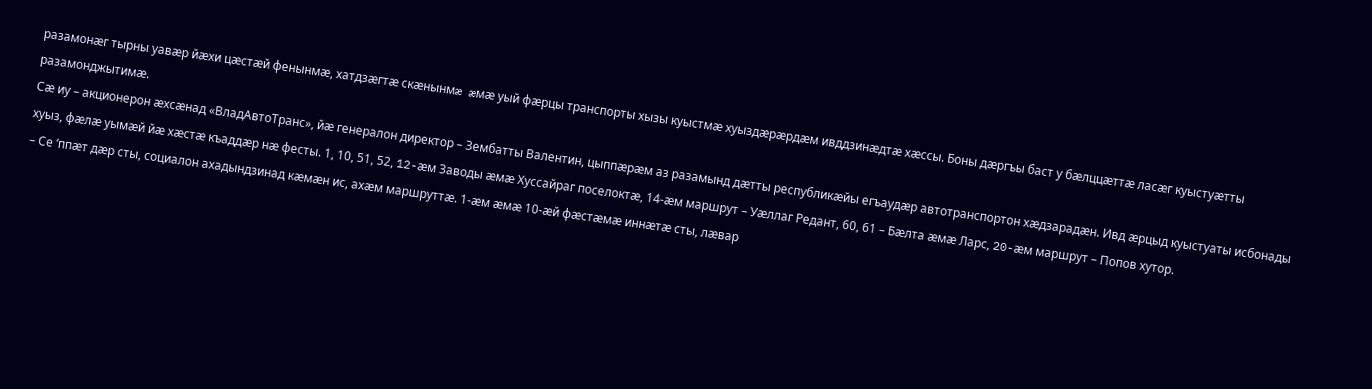разамонæг тырны уавæр йæхи цæстæй фенынмæ, хатдзæгтæ скæнынмæ æмæ уый фæрцы транспорты хызы куыстмæ хуыздæрæрдæм ивддзинæдтæ хæссы. Боны дæргъы баст у бæлццæттæ ласæг куыстуæтты разамонджытимæ.
Сæ иу – акционерон æхсæнад «ВладАвтоТранс», йæ генералон директор – Зембатты Валентин, цыппæрæм аз разамынд дæтты республикæйы егъаудæр автотранспортон хæдзарадæн. Ивд æрцыд куыстуаты исбонады хуыз, фæлæ уымæй йæ хæстæ къаддæр нæ фесты. 1, 10, 51, 52, 12-æм Заводы æмæ Хуссайраг поселоктæ, 14-æм маршрут – Уæллаг Редант, 60, 61 – Бæлта æмæ Ларс, 20-æм маршрут – Попов хутор.
– Се ‘ппæт дæр сты, социалон ахадындзинад кæмæн ис, ахæм маршруттæ. 1-æм æмæ 10-æй фæстæмæ иннæтæ сты, лæвар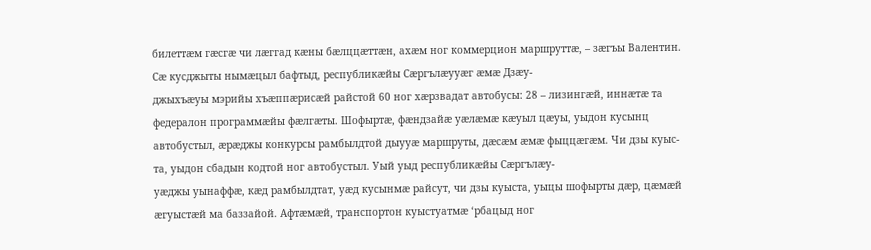билеттæм гæсгæ чи лæггад кæны бæлццæттæн, ахæм ног коммерцион маршруттæ, – зæгъы Валентин.
Сæ кусджыты нымæцыл бафтыд, республикæйы Сæргълæууæг æмæ Дзæу-
джыхъæуы мэрийы хъæппæрисæй райстой 60 ног хæрзвадат автобусы: 28 – лизингæй, иннæтæ та федералон программæйы фæлгæты. Шофыртæ, фæндзайæ уæлæмæ кæуыл цæуы, уыдон кусынц автобустыл, æрæджы конкурсы рамбылдтой дыууæ маршруты, дæсæм æмæ фыццæгæм. Чи дзы куыс-
та, уыдон сбадын кодтой ног автобустыл. Уый уыд республикæйы Сæргълæу-
уæджы уынаффæ, кæд рамбылдтат, уæд кусынмæ райсут, чи дзы куыста, уыцы шофырты дæр, цæмæй æгуыстæй ма баззайой. Афтæмæй, транспортон куыстуатмæ ‘рбацыд ног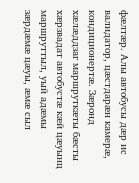фæлтæр. Алы автобусы дæр ис валидатор, цæстдарæн камерæ, кондиционертæ. Зæронд хæлæддзаг маршруткæты бæсты хæрзвадат автобустæ кæй цæуынц маршруттыл, уый адæмы зæрдæмæ цæуы, æмæ сыл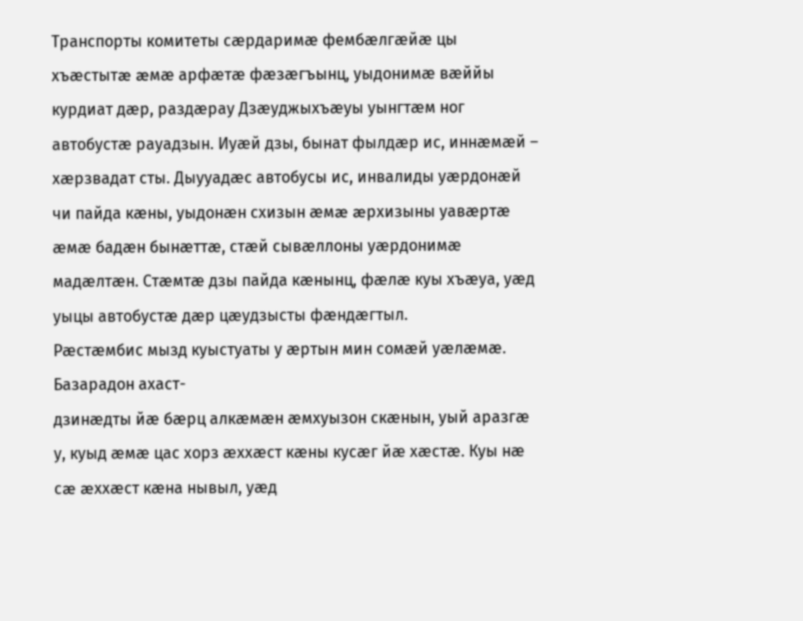Транспорты комитеты сæрдаримæ фембæлгæйæ цы хъæстытæ æмæ арфæтæ фæзæгъынц, уыдонимæ вæййы курдиат дæр, раздæрау Дзæуджыхъæуы уынгтæм ног автобустæ рауадзын. Иуæй дзы, бынат фылдæр ис, иннæмæй – хæрзвадат сты. Дыууадæс автобусы ис, инвалиды уæрдонæй чи пайда кæны, уыдонæн схизын æмæ æрхизыны уавæртæ æмæ бадæн бынæттæ, стæй сывæллоны уæрдонимæ мадæлтæн. Стæмтæ дзы пайда кæнынц, фæлæ куы хъæуа, уæд уыцы автобустæ дæр цæудзысты фæндæгтыл.
Рæстæмбис мызд куыстуаты у æртын мин сомæй уæлæмæ. Базарадон ахаст-
дзинæдты йæ бæрц алкæмæн æмхуызон скæнын, уый аразгæ у, куыд æмæ цас хорз æххæст кæны кусæг йæ хæстæ. Куы нæ сæ æххæст кæна нывыл, уæд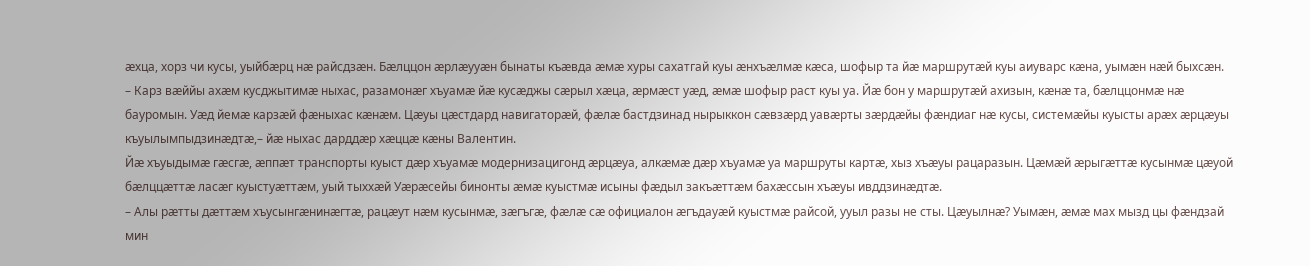æхца, хорз чи кусы, уыйбæрц нæ райсдзæн. Бæлццон æрлæууæн бынаты къæвда æмæ хуры сахатгай куы æнхъæлмæ кæса, шофыр та йæ маршрутæй куы аиуварс кæна, уымæн нæй быхсæн.
– Карз вæййы ахæм кусджытимæ ныхас, разамонæг хъуамæ йæ кусæджы сæрыл хæца, æрмæст уæд, æмæ шофыр раст куы уа. Йæ бон у маршрутæй ахизын, кæнæ та, бæлццонмæ нæ бауромын. Уæд йемæ карзæй фæныхас кæнæм. Цæуы цæстдард навигаторæй, фæлæ бастдзинад нырыккон сæвзæрд уавæрты зæрдæйы фæндиаг нæ кусы, системæйы куысты арæх æрцæуы къуылымпыдзинæдтæ,– йæ ныхас дарддæр хæццæ кæны Валентин.
Йæ хъуыдымæ гæсгæ, æппæт транспорты куыст дæр хъуамæ модернизацигонд æрцæуа, алкæмæ дæр хъуамæ уа маршруты картæ, хыз хъæуы рацаразын. Цæмæй æрыгæттæ кусынмæ цæуой бæлццæттæ ласæг куыстуæттæм, уый тыххæй Уæрæсейы бинонты æмæ куыстмæ исыны фæдыл закъæттæм бахæссын хъæуы ивддзинæдтæ.
– Алы рæтты дæттæм хъусынгæнинæгтæ, рацæут нæм кусынмæ, зæгъгæ, фæлæ сæ официалон æгъдауæй куыстмæ райсой, ууыл разы не сты. Цæуылнæ? Уымæн, æмæ мах мызд цы фæндзай мин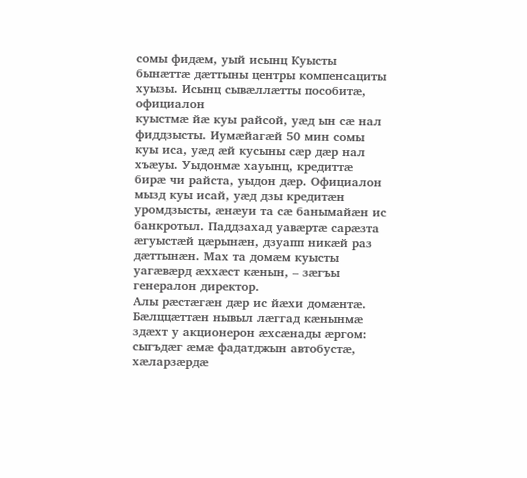сомы фидæм, уый исынц Куысты бынæттæ дæттыны центры компенсациты хуызы. Исынц сывæллæтты пособитæ, официалон
куыстмæ йæ куы райсой, уæд ын сæ нал фиддзысты. Иумæйагæй 50 мин сомы куы иса, уæд æй кусыны сæр дæр нал хъæуы. Уыдонмæ хауынц, кредиттæ бирæ чи райста, уыдон дæр. Официалон мызд куы исай, уæд дзы кредитæн уромдзысты, æнæуи та сæ банымайæн ис банкротыл. Паддзахад уавæртæ сарæзта æгуыстæй цæрынæн, дзуапп никæй раз дæттынæн. Мах та домæм куысты уагæвæрд æххæст кæнын, – зæгъы генералон директор.
Алы рæстæгæн дæр ис йæхи домæнтæ. Бæлццæттæн нывыл лæггад кæнынмæ здæхт у акционерон æхсæнады æргом: сыгъдæг æмæ фадатджын автобустæ, хæларзæрдæ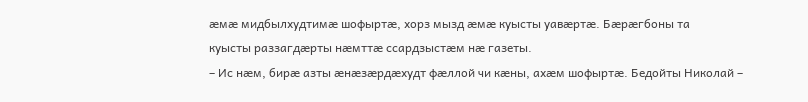æмæ мидбылхудтимæ шофыртæ, хорз мызд æмæ куысты уавæртæ. Бæрæгбоны та
куысты раззагдæрты нæмттæ ссардзыстæм нæ газеты.
– Ис нæм, бирæ азты æнæзæрдæхудт фæллой чи кæны, ахæм шофыртæ. Бедойты Николай –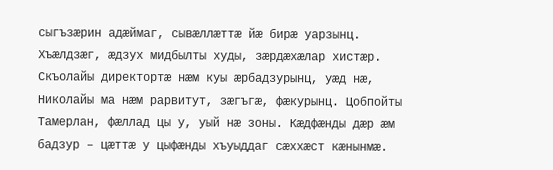сыгъзæрин адæймаг, сывæллæттæ йæ бирæ уарзынц. Хъæлдзæг, æдзух мидбылты худы, зæрдæхæлар хистæр. Скъолайы директортæ нæм куы æрбадзурынц, уæд нæ, Николайы ма нæм рарвитут, зæгъгæ, фæкурынц. Цобпойты Тамерлан, фæллад цы у, уый нæ зоны. Кæдфæнды дæр æм бадзур – цæттæ у цыфæнды хъуыддаг сæххæст кæнынмæ.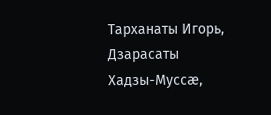Тарханаты Игорь, Дзарасаты
Хадзы-Муссæ,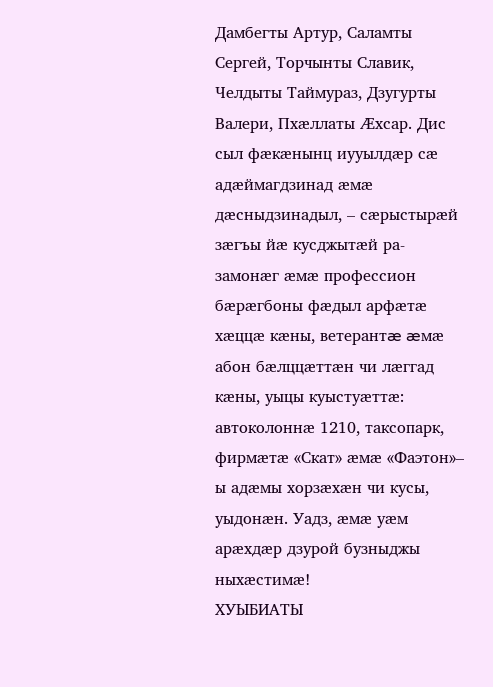Дамбегты Артур, Саламты Сергей, Торчынты Славик, Челдыты Таймураз, Дзугурты Валери, Пхæллаты Æхсар. Дис сыл фæкæнынц иууылдæр сæ адæймагдзинад æмæ дæсныдзинадыл, – сæрыстырæй зæгъы йæ кусджытæй ра-
замонæг æмæ профессион бæрæгбоны фæдыл арфæтæ хæццæ кæны, ветерантæ æмæ абон бæлццæттæн чи лæггад кæны, уыцы куыстуæттæ: автоколоннæ 1210, таксопарк, фирмæтæ «Скат» æмæ «Фаэтон»– ы адæмы хорзæхæн чи кусы, уыдонæн. Уадз, æмæ уæм арæхдæр дзурой бузныджы ныхæстимæ!
ХУЫБИАТЫ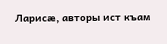Ларисæ, авторы ист къам